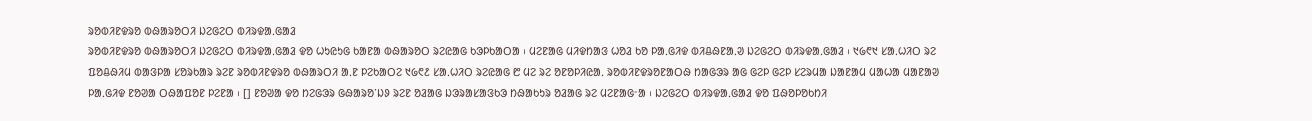ᱨᱚᱵᱤᱱᱫᱨᱚ ᱵᱷᱟᱨᱚᱛᱤ ᱡᱮᱜᱮᱛ ᱵᱤᱨᱫᱟᱹᱜᱟᱲ
ᱨᱚᱵᱤᱱᱫᱨᱚ ᱵᱷᱟᱨᱚᱛᱤ ᱡᱮᱜᱮᱛ ᱵᱤᱨᱫᱟᱹᱜᱟᱲ ᱫᱚ ᱦᱩᱭᱩᱜ ᱠᱟᱱᱟ ᱵᱷᱟᱨᱚᱛ ᱨᱮᱭᱟᱜ ᱠᱳᱞᱠᱟᱛᱟ ᱾ ᱢᱮᱱᱟᱜ ᱢᱤᱫᱴᱟᱝ ᱦᱚᱲ ᱠᱚ ᱞᱟᱹᱜᱤᱫ ᱵᱤᱪᱷᱱᱟᱹᱣ ᱡᱮᱜᱮᱛ ᱵᱤᱨᱫᱟᱹᱜᱟᱲ ᱾ ᱑᱙᱖᱑ ᱥᱟᱹᱦᱤᱛ ᱨᱮ ᱯᱚᱪᱷᱤᱢ ᱵᱟᱝᱞᱟ ᱥᱚᱨᱠᱟᱨ ᱨᱮᱱ ᱨᱚᱵᱤᱱᱫᱨᱚ ᱵᱷᱟᱨᱛᱤ ᱟᱹᱱ ᱞᱮᱠᱟᱛᱮ ᱑᱙᱖᱒ ᱥᱟᱹᱦᱤᱛ ᱨᱮᱭᱟᱜ ᱘ ᱢᱮ ᱨᱮ ᱚᱱᱚᱞᱤᱭᱟᱹ ᱨᱚᱵᱤᱱᱫᱨᱚᱱᱟᱛᱷ ᱴᱟᱜᱳᱨ ᱟᱜ ᱜᱮᱞ ᱜᱮᱞ ᱥᱮᱨᱢᱟ ᱡᱟᱱᱟᱢ ᱢᱟᱦᱟ ᱢᱟᱱᱟᱣ ᱞᱟᱹᱜᱤᱫ ᱱᱚᱣᱟ ᱛᱷᱟᱯᱚᱱ ᱞᱮᱱᱟ ᱾ [] ᱱᱚᱣᱟ ᱫᱚ ᱴᱮᱜᱳᱨ ᱜᱷᱟᱨᱚᱸᱡᱽ ᱨᱮᱱ ᱚᱲᱟᱜ ᱡᱳᱨᱟᱥᱟᱝᱠᱳ ᱴᱷᱟᱠᱩᱨ ᱚᱲᱟᱜ ᱨᱮ ᱢᱮᱱᱟᱜᱼᱟ ᱾ ᱡᱮᱜᱮᱛ ᱵᱤᱨᱫᱟᱹᱜᱟᱲ ᱫᱚ ᱯᱷᱚᱞᱚᱠᱴᱤ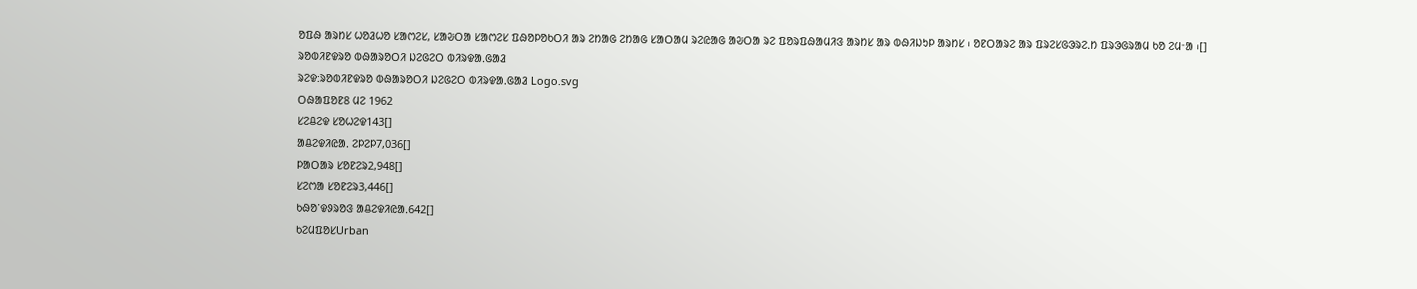ᱚᱯᱷ ᱟᱨᱴᱥ ᱦᱚᱲᱦᱚ ᱥᱟᱬᱮᱥ, ᱥᱟᱶᱛᱟ ᱥᱟᱬᱮᱥ ᱯᱷᱚᱞᱚᱠᱛᱤ ᱟᱨ ᱮᱴᱟᱜ ᱮᱴᱟᱜ ᱥᱟᱛᱟᱢ ᱨᱮᱭᱟᱜ ᱟᱶᱛᱟ ᱨᱮ ᱯᱚᱨᱯᱷᱟᱢᱤᱝ ᱟᱨᱴᱥ ᱟᱨ ᱵᱷᱤᱡᱩᱞ ᱟᱨᱴᱥ ᱾ ᱚᱱᱛᱟᱨᱮ ᱟᱨ ᱯᱨᱮᱥᱜᱳᱨᱮᱹᱴ ᱯᱨᱳᱜᱨᱟᱢ ᱠᱚ ᱮᱢᱼᱟ ᱾[]
ᱨᱚᱵᱤᱱᱫᱨᱚ ᱵᱷᱟᱨᱚᱛᱤ ᱡᱮᱜᱮᱛ ᱵᱤᱨᱫᱟᱹᱜᱟᱲ
ᱨᱮᱫ:ᱨᱚᱵᱤᱱᱫᱨᱚ ᱵᱷᱟᱨᱚᱛᱤ ᱡᱮᱜᱮᱛ ᱵᱤᱨᱫᱟᱹᱜᱟᱲ Logo.svg
ᱛᱷᱟᱯᱚᱱ8 ᱢᱮ 1962
ᱥᱮᱪᱮᱫ ᱥᱚᱦᱮᱫ143[]
ᱟᱪᱮᱫᱤᱭᱟᱹ ᱮᱞᱮᱞ7,036[]
ᱞᱟᱛᱟᱨ ᱥᱚᱱᱮᱨ2,948[]
ᱥᱮᱬᱟ ᱥᱚᱱᱮᱨ3,446[]
ᱠᱷᱚᱸᱫᱽᱨᱚᱝ ᱟᱪᱮᱫᱤᱭᱟᱹ642[]
ᱠᱮᱢᱯᱚᱥUrban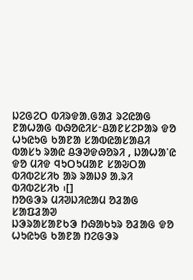ᱡᱮᱜᱮᱛ ᱵᱤᱨᱫᱟᱹᱜᱟᱲ ᱨᱮᱭᱟᱜ ᱱᱟᱦᱟᱜ ᱵᱷᱚᱭᱤᱥᱼᱪᱟᱱᱥᱮᱞᱟᱨ ᱫᱚ ᱦᱩᱭᱩᱜ ᱠᱟᱱᱟ ᱥᱟᱵᱭᱟᱥᱟᱪᱤ ᱵᱟᱥᱩ ᱨᱟᱭ ᱪᱳᱣᱫᱷᱚᱨᱤ , ᱡᱟᱦᱟᱸᱭ ᱫᱚ ᱢᱤᱫ ᱧᱩᱛᱩᱢᱟᱱ ᱥᱟᱶᱛᱟ ᱵᱤᱵᱮᱥᱤᱠ ᱟᱨ ᱨᱟᱡᱽ ᱟᱹᱨᱤ ᱵᱤᱵᱮᱥᱤᱠ ᱾[]
ᱴᱚᱜᱳᱨ ᱢᱤᱣᱡᱤᱭᱟᱢ ᱚᱲᱟᱜ
ᱥᱟᱯᱲᱟᱣ
ᱡᱳᱨᱟᱥᱟᱱᱠᱳ ᱴᱷᱟᱠᱩᱨ ᱚᱲᱟᱜ ᱫᱚ ᱦᱩᱭᱩᱜ ᱠᱟᱱᱟ ᱴᱮᱜᱳᱨ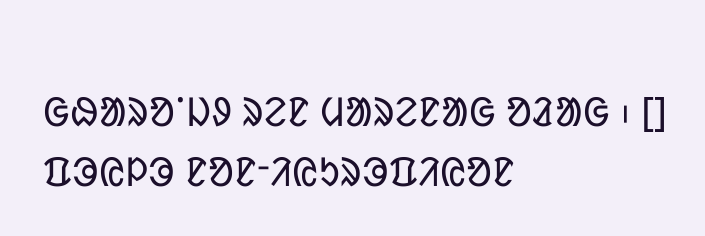ᱜᱷᱟᱨᱚᱸᱡᱽ ᱨᱮᱱ ᱢᱟᱨᱮᱱᱟᱜ ᱚᱲᱟᱜ ᱾ [] ᱯᱳᱭᱞᱳ ᱱᱚᱱᱼᱤᱭᱩᱨᱳᱯᱤᱭᱚᱱ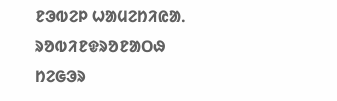ᱱᱳᱵᱮᱞ ᱦᱟᱢᱮᱴᱤᱭᱟᱹ ᱨᱚᱵᱤᱱᱫᱨᱚᱱᱟᱛᱷ ᱴᱮᱜᱳᱨ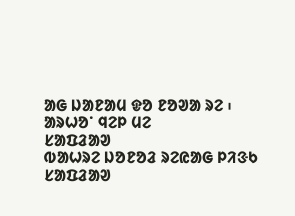ᱟᱜ ᱡᱟᱱᱟᱢ ᱫᱚ ᱱᱚᱣᱟ ᱨᱮ ᱾
ᱟᱨᱦᱚᱸ ᱧᱮᱞ ᱢᱮ
ᱥᱟᱯᱲᱟᱣ
ᱵᱟᱦᱨᱮ ᱡᱚᱱᱚᱲ ᱨᱮᱭᱟᱜ ᱞᱤᱝᱠ
ᱥᱟᱯᱲᱟᱣ